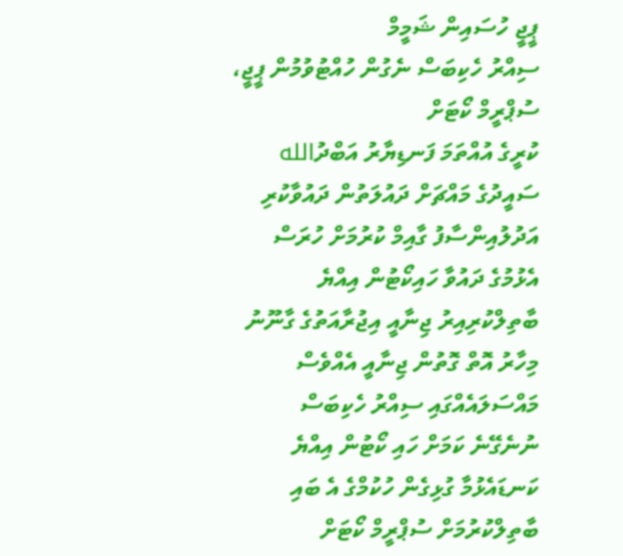ޕީޖީ ހުސައިން ޝަމީމް
ސިއްރު ހެކިބަސް ނެގުން ހުއްޓުވުމުން ޕީޖީ، ސުޕްރީމް ކޯޓަށް
ކުރީގެ އުއްތަމަ ފަނޑިޔާރު އަބްދުالله ސައީދުގެ މައްޗަށް ދައުލަތުން ދައުވާކުރި އަދުލުއިންސާފު ގާއިމް ކުރުމަށް ހުރަސް އެޅުމުގެ ދައުވާ ހައިކޯޓުން އިއްޔެ ބާތިލްކުރިއިރު ޖިނާއީ އިޖުރާއަތުގެ ގާނޫނު މިހާރު އޮތް ގޮތުން ޖިނާއީ އެއްވެސް މައްސަލައެއްގައި ސިއްރު ހެކިބަސް ނުނެގޭނެ ކަމަށް ހައި ކޯޓުން އިއްޔެ ކަނޑައެޅުމާ ގުޅިގެން ހުކުމްގެ އެ ބައި ބާތިލްކުރުމަށް ސުޕްރީމް ކޯޓަށް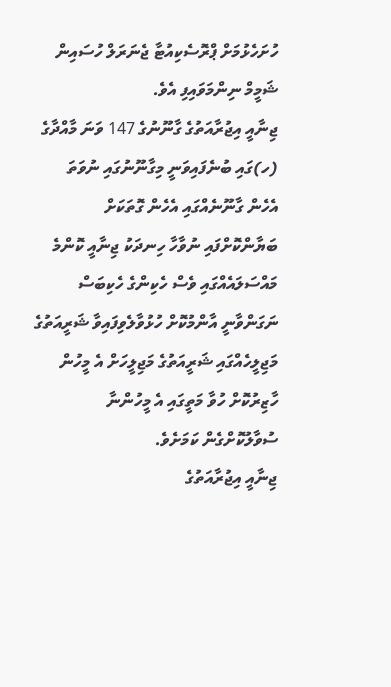ހުށަހެޅުމަށް ޕްރޮސެކިއުޓާ ޖެނަރަލް ހުސައިން ޝަމީމް ނިންމަވައިފި އެވެ.
ޖިނާއީ އިޖުރާއަތުގެ ގާނޫނުގެ 147 ވަނަ މާއްދާގެ (ހ)ގައި ބުނެފައިވަނީ މިގާނޫނުގައި ނުވަތަ އެހެން ގާނޫނެއްގައި އެހެން ގޮތަކަށް ބަޔާންކޮށްފައި ނުވާހާ ހިނދަކު ޖިނާއީ ކޮންމެ މައްސަލައެއްގައި ވެސް ހެކިންގެ ހެކިބަސް ނަގަންވާނީ އާންމުކޮށް ހުޅުވާލެވިފައިވާ ޝަރީއަތުގެ މަޖިލީހެއްގައި ޝަރީއަތުގެ މަޖިލީހަށް އެ މީހުން ހާޒިރުކޮށް ހުވާ މަތީގައި އެ މީހުންނާ ސުވާލުކޮށްގެން ކަމަށެވެ.
ޖިނާއީ އިޖުރާއަތުގެ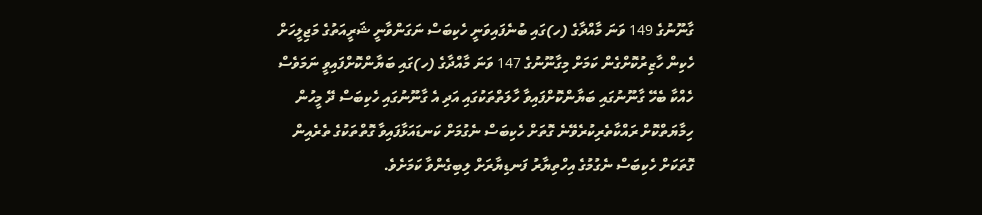ގާނޫނުގެ 149 ވަނަ މާއްދާގެ (ހ)ގައި ބުނެފައިވަނީ ހެކިބަސް ނަގަންވާނީ ޝަރީއަތުގެ މަޖިލީހަށް ހެކިން ހާޒިރުކޮށްގެން ކަމަށް މިގާނޫނުގެ 147 ވަނަ މާއްދާގެ (ހ)ގައި ބަޔާންކޮށްފައިވީ ނަމަވެސް ހެއްކާ ބެހޭ ގާނޫނުގައި ބަޔާންކޮށްފައިވާ ހާލަތްތަކުގައި އަދި އެ ގާނޫނުގައި ހެކިބަސް ދޭ މީހުން ހިމާޔަތްކޮށް ރައްކާތެރިކުރެވޭނެ ގޮތަށް ހެކިބަސް ނެގުމަށް ކަނޑައަޅާފައިވާ ގޮތްތަކުގެ ތެރެއިން ގޮތަކަށް ހެކިބަސް ނެގުމުގެ އިހްތިޔާރު ފަނޑިޔާރަށް ލިބިގެންވާ ކަމަށެވެ.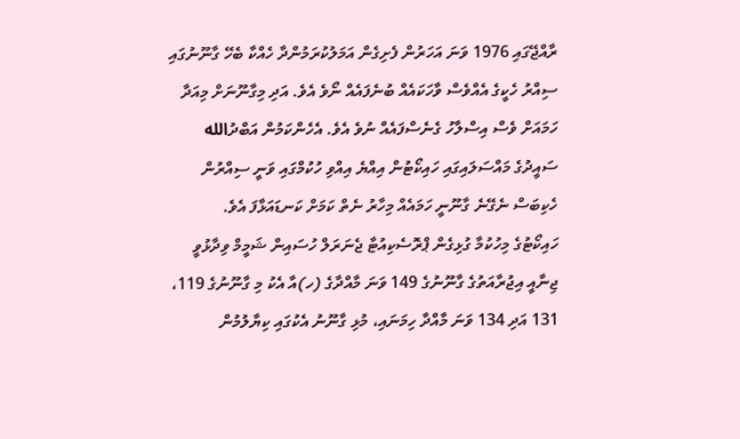ރާއްޖޭގައި 1976 ވަނަ އަހަރުން ފެށިގެން އަމަލުކުރަމުންދާ ހެއްކާ ބެހޭ ގާނޫނުގައި ސިއްރު ހެކީގެ އެއްވެސް ވާހަކައެއް ބުނެފައެއް ނޯވެ އެވެ. އަދި މިގާނޫނަށް މިއަދާ ހަމައަށް ވެސް އިސްލާހު ގެނެސްފައެއް ނުވެ އެވެ. އެހެންކަމުން އަބްދުالله ސައީދުގެ މައްސަލައިގައި ހައިކޯޓުން އިއްޔެ އިއްވި ހުކުމްގައި ވަނީ ސިއްރުން ހެކިބަސް ނެގޭނެ ގާނޫނީ ހަމައެއް މިހާރު ނެތް ކަމަށް ކަނޑައަޅާފަ އެވެ.
ހައިކޯޓުގެ މިހުކުމާ ގުޅިގެން ޕްރޮސެކިއުޓާ ޖެނަރަލް ހުސައިން ޝަމީމް ވިދާޅުވީ ޖިނާއީ އިޖުރާއަތުގެ ގާނޫނުގެ 149 ވަނަ މާއްދާގެ (ހ)އާ އެކު މި ގާނޫނުގެ 119، 131 އަދި 134 ވަނަ މާއްދާ ހިމަނައި، މުޅި ގާނޫނު އެކުގައި ކިޔާލުމުން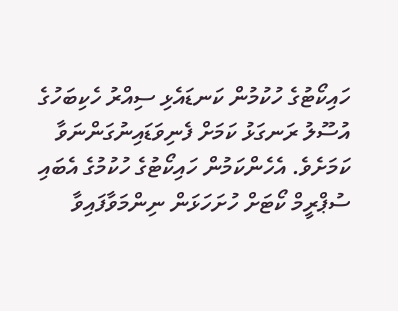ހައިކޯޓުގެ ހުކުމުން ކަނޑައެޅި ސިއްރު ހެކިބަހުގެ އުސޫލު ރަނގަޅު ކަމަށް ފެނިވަޑައިނުގަންނަވާ ކަމަށެވެ. އެހެންކަމުން ހައިކޯޓުގެ ހުކުމުގެ އެބައި ސުޕްރީމް ކޯޓަށް ހުށަހަޅަން ނިންމަވާފައިވާ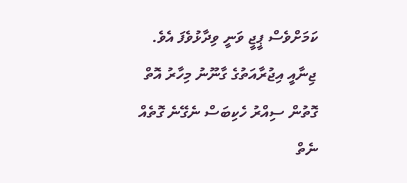ކަމަށްވެސް ޕީޖީ ވަނީ ވިދާޅުވެފަ އެވެ.
ޖިނާއީ އިޖުރާއަތުގެ ގާނޫނު މިހާރު އޮތް ގޮތުން ސިއްރު ހެކިބަސް ނެގޭނެ ގޮތެއް ނެތް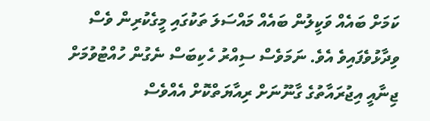ކަމަށް ބައެއް ވަކީލުން ބައެއް މައްސަލަ ތަކުގައި މީގެކުރިން ވެސް ވިދާޅުވެފައިވެ އެވެ. ނަމަވެސް ސިއްރު ހެކިބަސް ނެގުން ހުއްޓުވުމަށް ޖިނާއީ އިޖުރައާތުގެ ގާނޫނަށް ރިއާޔަތްކޮށް އެއްވެސް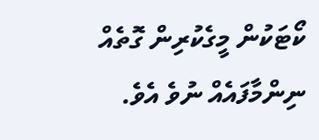ކޯޓަކުން މީގެކުރިން ގޮތެއް ނިންމާފައެއް ނުވެ އެވެ.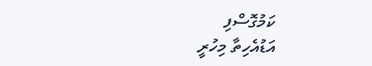ކަމުގޮސްފި
އަޑުއެހިތާ މިހުރީ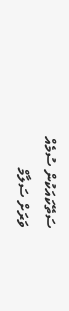ސަތޭކައަކުން ސުމެއް
ވަރަށް ސަލާމް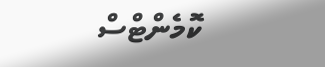ކޮމެންޓްސް